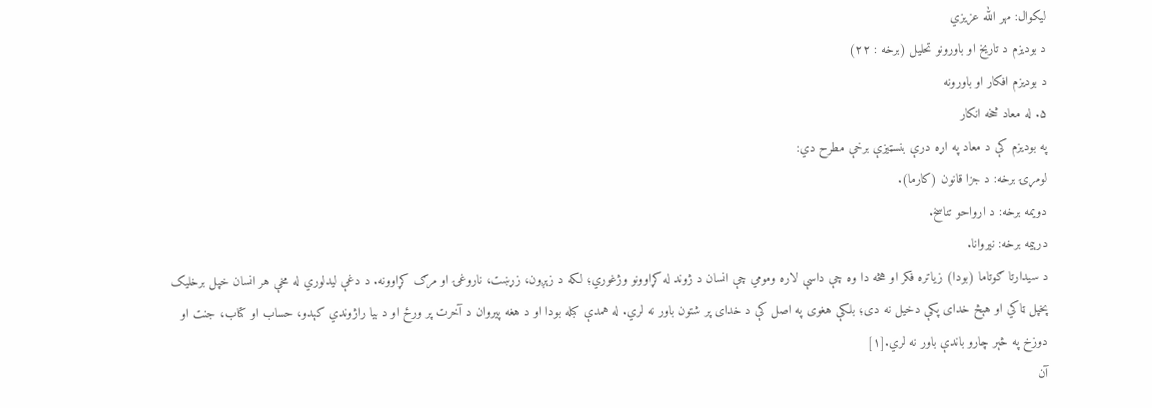لیکوال: مهر الله عزیزي
د بودیزم د تاریخ او باورونو تحلیل (برخه : ۲۲)
د بودیزم افکار او باورونه
۵. له معاد څخه انکار
په بودیزم کې د معاد په اړه درې بنسټیزې برخې مطرح دي:
لومړۍ برخه: د جزا قانون (کارما).
دویمه برخه: د ارواحو تناسخ.
درېیمه برخه: نیروانا.
د سیدارتا ګوتاما (بودا) زیاتره فکر او هڅه دا وه چې داسې لاره ومومي چې انسان د ژوند له کړاوونو وژغوري؛ لکه د زېږون، زړښت، ناروغۍ او مرګ کړاوونه. د دغې لیدلوري له مخې هر انسان خپل برخلیک پخپل ټاکي او هېڅ خدای پکې دخیل نه دی؛ بلکې هغوی په اصل کې د خدای پر شتون باور نه لري. له همدې کبله بودا او د هغه پیروان د آخرت پر ورځ او د بیا راژوندي کېدو، حساب او کتاب، جنت او دوزخ په څېر چارو باندې باور نه لري.[۱]
آن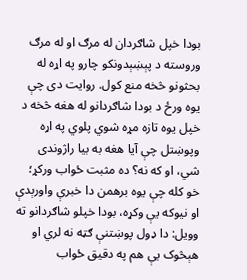بودا خپل شاګردان له مرګ او له مرګ وروسته د پېښېدونکو چارو په اړه له بحثونو څخه منع کول. روایت دی چې یوه ورځ د بودا شاګردانو له هغه څخه د خپل یوه تازه مړه شوي پلوي په اړه وپوښتل چې آیا هغه به بیا راژوندی شي، او که نه؟ ده مثبت ځواب ورکړ؛ خو کله چې یوه برهمن دا خبرې واورېدې او نیوکه یې وکړه، بودا خپلو شاګردانو ته وویل: دا ډول پوښتنې ګټه نه لري او هېڅوک یې هم په دقیق ځواب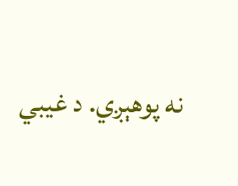نه پوهېږي. د غیبي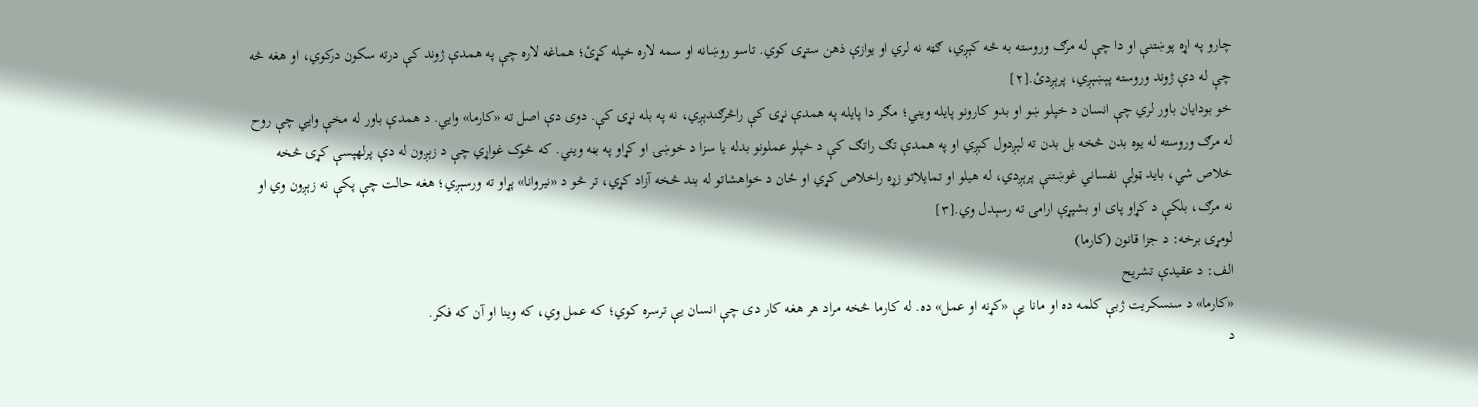چارو په اړه پوښتنې او دا چې له مرګ وروسته به څه کېږي، ګټه نه لري او یوازې ذهن ستړی کوي. تاسو روښانه او سمه لاره خپله کړئ؛ هماغه لاره چې په همدې ژوند کې درته سکون درکوي، او هغه څه چې له دې ژوند وروسته پېښېږي، پرېږدئ.[۲]
خو بودایان باور لري چې انسان د خپلو ښو او بدو کارونو پایله ویني؛ مګر دا پایله په همدې نړۍ کې راڅرګندېږي، نه په بله نړۍ کې. دوی دې اصل ته «کارما» وایي. د همدې باور له مخې وایي چې روح له مرګ وروسته له یوه بدن څخه بل بدن ته لېږدول کېږي او په همدې تګ راتګ کې د خپلو عملونو بدله یا سزا د خوښۍ او کړاو په بڼه ویني. که څوک غواړي چې د زېږون له دې پرلهپسې کړۍ څخه خلاص شي، باید ټولې نفساني غوښتنې پرېږدي، له هیلو او تمایلاتو زړه راخلاص کړي او ځان د خواهشاتو له بند څخه آزاد کړي، تر څو د «نیروانا» پړاو ته ورسېږي؛ هغه حالت چې پکې نه زېږون وي او نه مرګ، بلکې د کړاو پای او بشپړې ارامۍ ته رسېدل وي.[۳]
لومړۍ برخه: د جزا قانون (کارما)
الف: د عقیدې تشریح
«کارما» د سنسکریت ژبې کلمه ده او مانا یې «کړنه او عمل» ده. له کارما څخه مراد هر هغه کار دی چې انسان یې ترسره کوي؛ که عمل وي، که وینا او آن که فکر.
د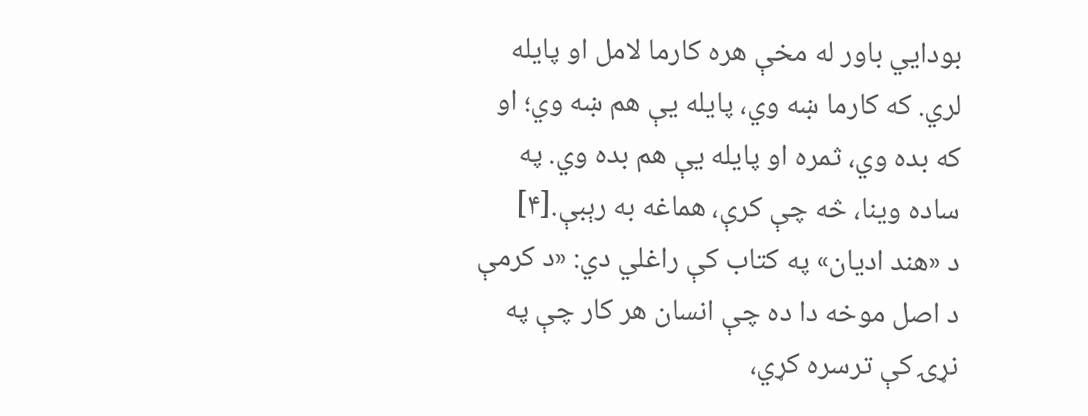بودایي باور له مخې هره کارما لامل او پایله لري. که کارما ښه وي، پایله یې هم ښه وي؛ او که بده وي، ثمره او پایله یې هم بده وي. په ساده وینا، څه چې کرې، هماغه به رېبې.[۴]
د «هند ادیان» په کتاب کې راغلي دي: «د کرمې د اصل موخه دا ده چې انسان هر کار چې په نړۍ کې ترسره کړي،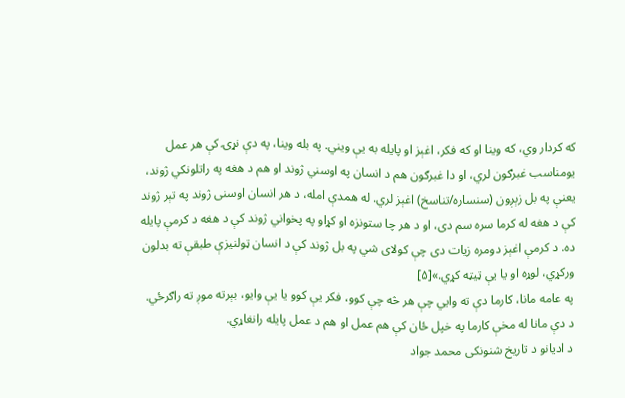که کردار وي، که وینا او که فکر، اغېز او پایله به یې ویني. په بله وینا، په دې نړۍ کې هر عمل یومناسب غبرګون لري، او دا غبرګون هم د انسان په اوسني ژوند او هم د هغه په راتلونکي ژوند، یعنې په بل زېږون (سنساره/تناسخ) اغېز لري. له همدې امله، د هر انسان اوسنی ژوند په تېر ژوند کې د هغه له کرما سره سم دی، او د هر چا ستونزه او کړاو په پخواني ژوند کې د هغه د کرمې پایله ده. د کرمې اغېز دومره زیات دی چې کولای شي په بل ژوند کې د انسان ټولنیزې طبقې ته بدلون ورکړي، لوړه او یا یې ټیټه کړي.»[۵]
په عامه مانا، کارما دې ته وایي چې هر څه چې کوو، فکر یې کوو یا یې وایو، بېرته موږ ته راګرځي. د دې مانا له مخې کارما په خپل ځان کې هم عمل او هم د عمل پایله رانغاړي.
د ادیانو د تاریخ شنونکی محمد جواد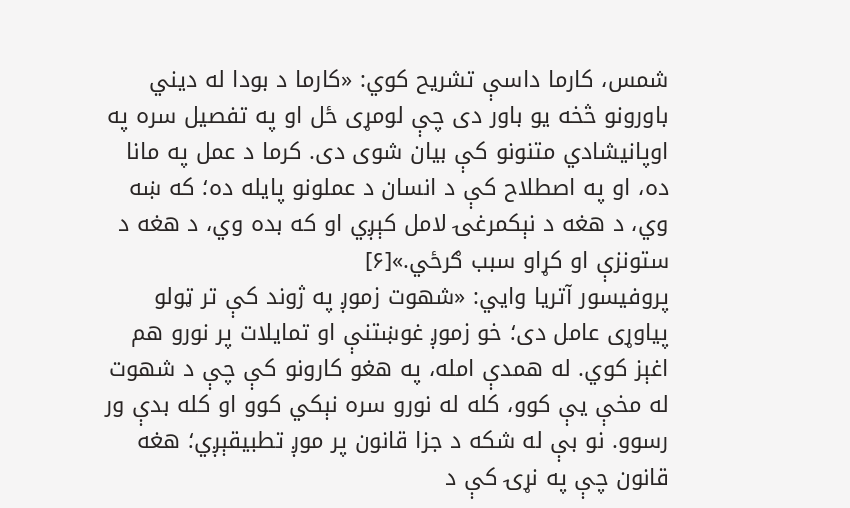شمس، کارما داسې تشریح کوي: «کارما د بودا له دیني باورونو څخه یو باور دی چې لومړی ځل او په تفصیل سره په اوپانیشادي متنونو کې بیان شوی دی. کرما د عمل په مانا ده، او په اصطلاح کې د انسان د عملونو پایله ده؛ که ښه وي، د هغه د نېکمرغۍ لامل کېږي او که بده وي، د هغه د ستونزې او کړاو سبب ګرځي.»[۶]
پروفیسور آتریا وایي: «شهوت زموږ په ژوند کې تر ټولو پیاوړی عامل دی؛ خو زموږ غوښتنې او تمایلات پر نورو هم اغېز کوي. له همدې امله، په هغو کارونو کې چې د شهوت له مخې یې کوو، کله له نورو سره نېکي کوو او کله بدې ور رسوو. نو بې له شکه د جزا قانون پر موږ تطبیقېږي؛ هغه قانون چې په نړۍ کې د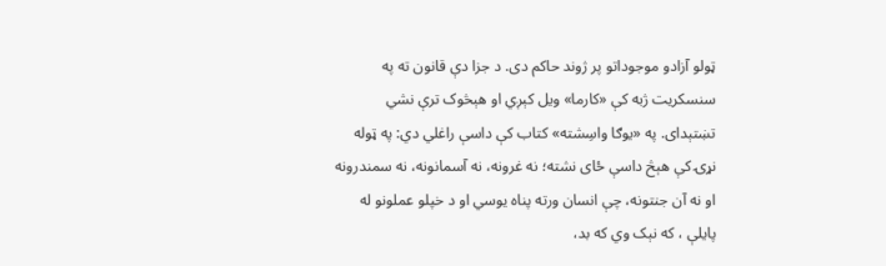ټولو آزادو موجوداتو پر ژوند حاکم دی. د جزا دې قانون ته په سنسکریت ژبه کې «کارما» ویل کېږي او هېڅوک ترې نشي تښتېدای. په «یوګا واسِشته» کتاب کې داسې راغلي دي: په ټوله نړۍ کې هېڅ داسې ځای نشته؛ نه غرونه، نه آسمانونه، نه سمندرونه او نه آن جنتونه، چې انسان ورته پناه یوسي او د خپلو عملونو له پایلې ، که نېک وي که بد،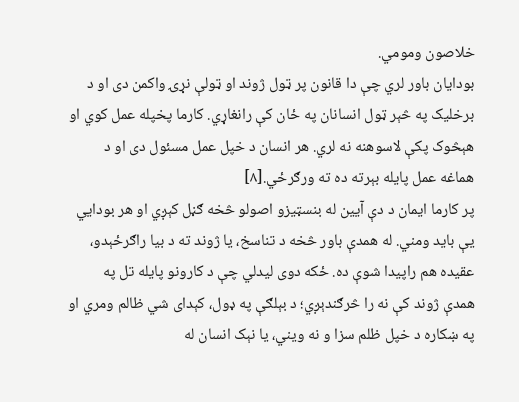خلاصون ومومي.
بودایان باور لري چې دا قانون پر ټول ژوند او ټولې نړۍ واکمن دی او د برخلیک په څېر ټول انسانان په ځان کې رانغاړي. کارما پخپله عمل کوي او هېڅوک پکې لاسوهنه نه لري. هر انسان د خپل عمل مسئول دی او د هماغه عمل پایله بېرته ده ته ورګرځي.[۸]
پر کارما ایمان د دې آیین له بنسټیزو اصولو څخه ګڼل کېږي او هر بودایي یې باید ومني. له همدې باور څخه د تناسخ، یا ژوند ته د بیا راګرځېدو، عقیده هم راپیدا شوې ده. ځکه دوی لیدلي چې د کارونو پایله تل په همدې ژوند کې نه را څرګندېږي؛ د بېلګې په ډول، کېدای شي ظالم ومري او په ښکاره د خپل ظلم سزا و نه ویني، یا نېک انسان له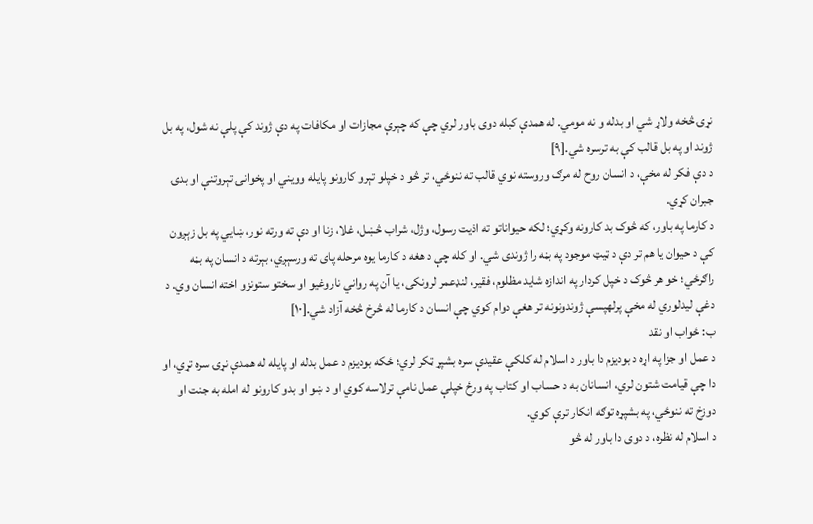نړۍ څخه ولاړ شي او بدله و نه مومي. له همدې کبله دوی باور لري چې که چېرې مجازات او مکافات په دې ژوند کې پلې نه شول، په بل ژوند او په بل قالب کې به ترسره شي.[۹]
د دې فکر له مخې، د انسان روح له مرګ وروسته نوي قالب ته ننوځي، تر څو د خپلو تېرو کارونو پایله وویني او پخوانۍ تېروتنې او بدۍ جبران کړي.
د کارما په باور، که څوک بد کارونه وکړي؛ لکه حیواناتو ته اذیت رسول، وژل، شراب څښل، غلا، زنا او دې ته ورته نور، ښایي په بل زېږون کې د حیوان یا هم تر دې د ټیټ موجود په بڼه را ژوندی شي. او کله چې د هغه د کارما یوه مرحله پای ته ورسېږي، بېرته د انسان په بڼه راګرځي؛ خو هر څوک د خپل کردار په اندازه شاید مظلوم، فقیر، لنډعمر لرونکی، یا آن په رواني ناروغیو او سختو ستونزو اخته انسان وي. د دغې لیدلوري له مخې پرلهپسې ژوندونونه تر هغې دوام کوي چې انسان د کارما له څرخ څخه آزاد شي.[۱۰]
ب: ځواب او نقد
د عمل او جزا په اړه د بودیزم دا باور د اسلام له کلکې عقیدې سره بشپړ ټکر لري؛ ځکه بودیزم د عمل بدله او پایله له همدې نړۍ سره تړي، او دا چې قیامت شتون لري، انسانان به د حساب او کتاب په ورځ خپلې عمل نامې ترلاسه کوي او د ښو او بدو کارونو له امله به جنت او دوزخ ته ننوځي، په بشپړه توګه انکار ترې کوي.
د اسلام له نظره، د دوی دا باور له څو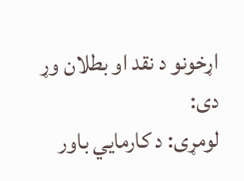اړخونو د نقد او بطلان وړ دی:
لومړی: د کارمايي باور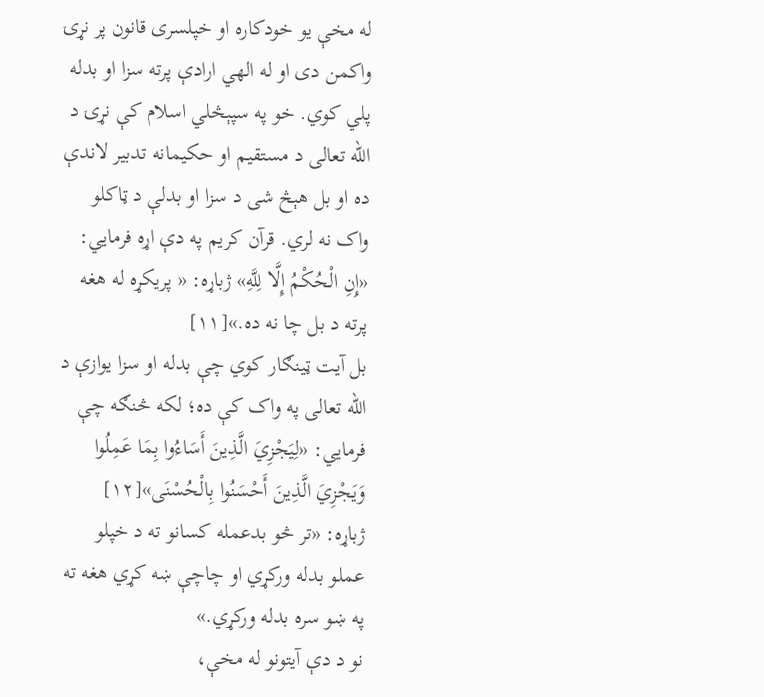له مخې یو خودکاره او خپلسری قانون پر نړۍ واکمن دی او له الهي ارادې پرته سزا او بدله پلي کوي. خو په سپېڅلي اسلام کې نړۍ د الله تعالی د مستقیم او حکیمانه تدبیر لاندې ده او بل هېڅ شی د سزا او بدلې د ټاکلو واک نه لري. قرآن کریم په دې اړه فرمایي: «إِنِ الْحُكْمُ إِلَّا لِلَّهِ» ژباړه: « پریکړه له هغه پرته د بل چا نه ده.»[۱۱]
بل آیت ټینګار کوي چې بدله او سزا یوازې د الله تعالی په واک کې ده؛ لکه څنګه چې فرمایي: «لِيَجْزِيَ الَّذِينَ أَسَاءُوا بِمَا عَمِلُوا وَيَجْزِيَ الَّذِينَ أَحْسَنُوا بِالْحُسْنَى»[۱۲]
ژباړه: «تر څو بدعمله کسانو ته د خپلو عملو بدله ورکړي او چاچې ښه کړي هغه ته په ښو سره بدله ورکړي.»
نو د دې آیتونو له مخې،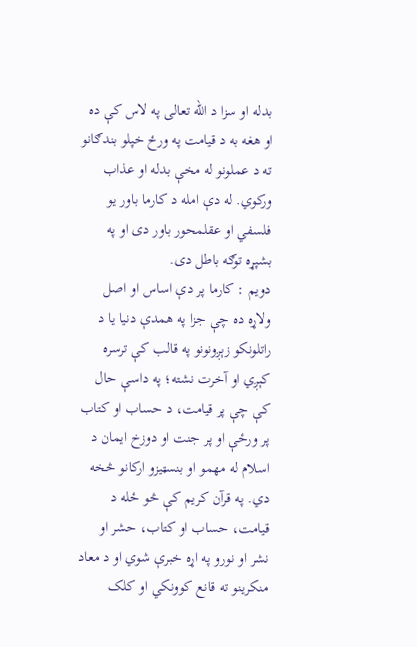بدله او سزا د الله تعالی په لاس کې ده او هغه به د قیامت په ورځ خپلو بندګانو ته د عملونو له مخې بدله او عذاب ورکوي. له دې امله د کارما باور یو فلسفي او عقلمحور باور دی او په بشپړه توګه باطل دی.
دویم : کارما پر دې اساس او اصل ولاړه ده چې جزا په همدې دنیا یا د راتلونکو زېږونونو په قالب کې ترسره کېږي او آخرت نشته؛ په داسې حال کې چې پر قیامت، د حساب او کتاب پر ورځې او پر جنت او دوزخ ایمان د اسلام له مهمو او بنسټیزو ارکانو څخه دي. په قرآن کریم کې څو ځله د قیامت، حساب او کتاب، حشر او نشر او نورو په اړه خبرې شوي او د معاد منکرینو ته قانع کوونکي او کلک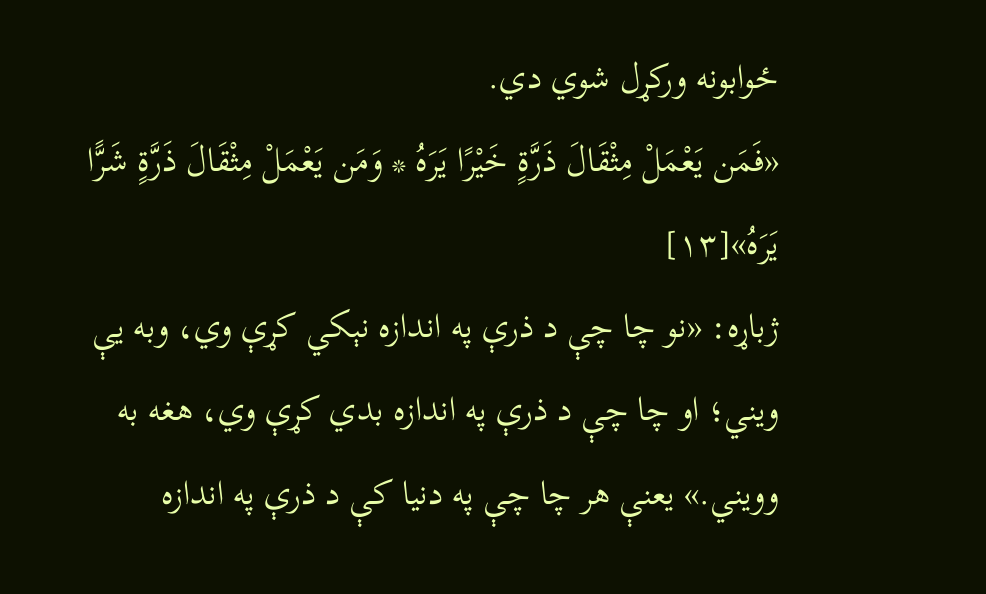ځوابونه ورکړل شوي دي.
«فَمَن يَعْمَلْ مِثْقَالَ ذَرَّةٍ خَيْرًا يَرَهُ * وَمَن يَعْمَلْ مِثْقَالَ ذَرَّةٍ شَرًّا يَرَهُ»[۱۳]
ژباړه: «نو چا چې د ذرې په اندازه نېکي کړې وي، وبه یې ویني؛ او چا چې د ذرې په اندازه بدي کړې وي، هغه به وویني.» یعنې هر چا چې په دنیا کې د ذرې په اندازه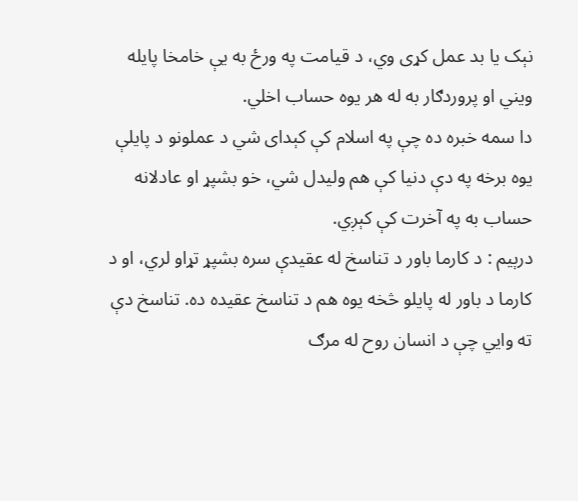نېک یا بد عمل کړی وي، د قیامت په ورځ به یې خامخا پایله ویني او پروردګار به له هر یوه حساب اخلي.
دا سمه خبره ده چې په اسلام کې کېدای شي د عملونو د پایلې یوه برخه په دې دنیا کې هم ولیدل شي، خو بشپړ او عادلانه حساب به په آخرت کې کېږي.
درېیم : د کارما باور د تناسخ له عقیدې سره بشپړ تړاو لري، او د کارما د باور له پایلو څخه یوه هم د تناسخ عقیده ده. تناسخ دې ته وایي چې د انسان روح له مرګ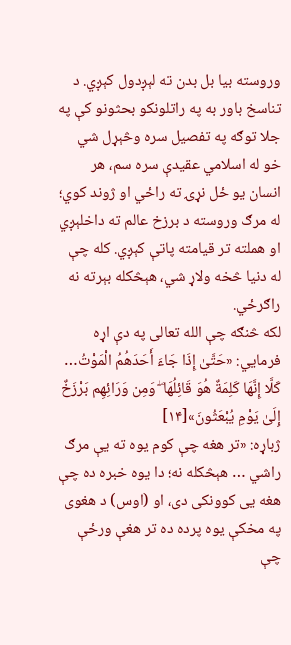وروسته بیا بل بدن ته لېږدول کېږي. د تناسخ باور به په راتلونکو بحثونو کې په جلا توګه په تفصیل سره وڅېړل شي خو له اسلامي عقیدې سره سم، هر انسان یو ځل نړۍ ته راځي او ژوند کوي؛ له مرګ وروسته د برزخ عالم ته داخلېږي او هملته تر قیامته پاتې کېږي. کله چې له دنیا څخه ولاړ شي، هېڅکله بېرته نه راګرځي.
لکه څنګه چې الله تعالی په دې اړه فرمایي: «حَتَّىٰ إِذَا جَاءَ أَحَدَهُمُ الْمَوْتُ… كَلَّا إِنَّهَا كَلِمَةٌ هُوَ قَائِلُهَا ۖ وَمِن وَرَائِهِم بَرْزَخٌ إِلَىٰ يَوْمِ يُبْعَثُونَ»[۱۴]
ژباړه: «تر هغه چې کوم یوه ته یې مرګ راشي … هېڅکله نه؛ دا یوه خبره ده چې هغه یی کوونکی دی، او (اوس) د هغوی په مخکې یوه پرده ده تر هغې ورځې چې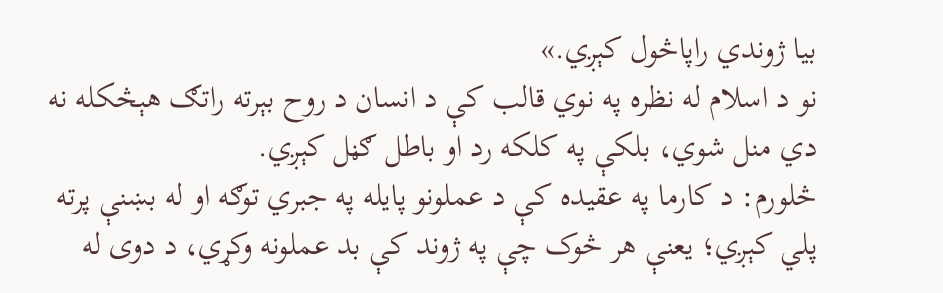بیا ژوندي راپاڅول کېږي.»
نو د اسلام له نظره په نوي قالب کې د انسان د روح بېرته راتګ هېڅکله نه دي منل شوي، بلکې په کلکه رد او باطل ګڼل کېږي.
څلورم: د کارما په عقیده کې د عملونو پایله په جبري توګه او له بښنې پرته پلي کېږي؛ یعنې هر څوک چې په ژوند کې بد عملونه وکړي، د دوی له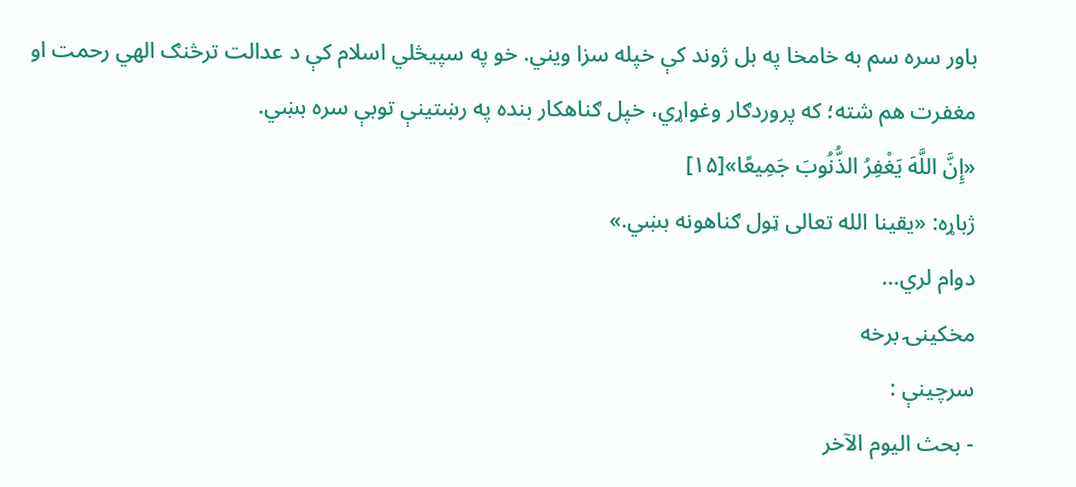باور سره سم به خامخا په بل ژوند کې خپله سزا ویني. خو په سپیڅلي اسلام کې د عدالت ترڅنګ الهي رحمت او مغفرت هم شته؛ که پروردګار وغواړي، خپل ګناهکار بنده په رښتینې توبې سره بښي.
«إِنَّ اللَّهَ يَغْفِرُ الذُّنُوبَ جَمِيعًا»[۱۵]
ژباړه: «یقینا الله تعالی ټول ګناهونه بښي.»
دوام لري…
مخکینۍ برخه
سرچینې :
- بحث الیوم الآخر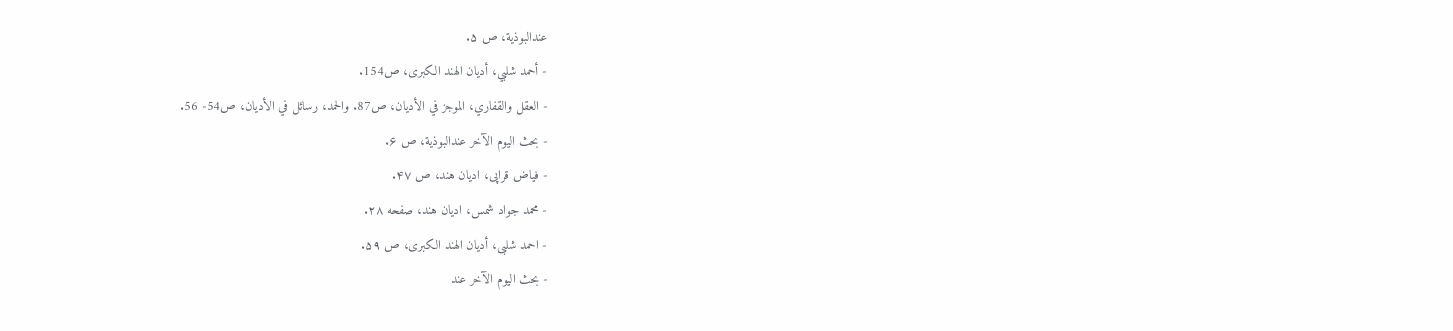عندالبوذیة، ص ۵.
- أحمد شلبي، أديان الهند الكبرى، ص154.
- العقل والقفاري، الموجز في الأديان، ص87. والحمد، رسائل في الأديان، ص54- 56.
- بحث الیوم الآخر عندالبوذیة، ص ۶.
- فیاض قراپی، ادیان هند، ص ۴۷.
- محمد جواد شمس، ادیان هند، صفحه ۲۸.
- احمد شلبی، أدیان الهند الکبری، ص ۵۹.
- بحث الیوم الآخر عند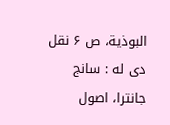البوذیة، ص ۶ نقل دی له : سانج جانترا، اصول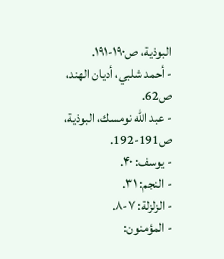البوذیة، ص۱۹۰-۱۹۱.
- أحمد شلبي، أديان الهند، ص62.
- عبد الله نومسك، البوذية، ص191-192.
- یوسف: ۴۰.
- النجم: ۳۱.
- الزلزلة: ۷-۸.
- المؤمنون: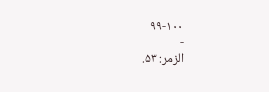۹۹-۱۰۰
-
الزمر: ۵۳.